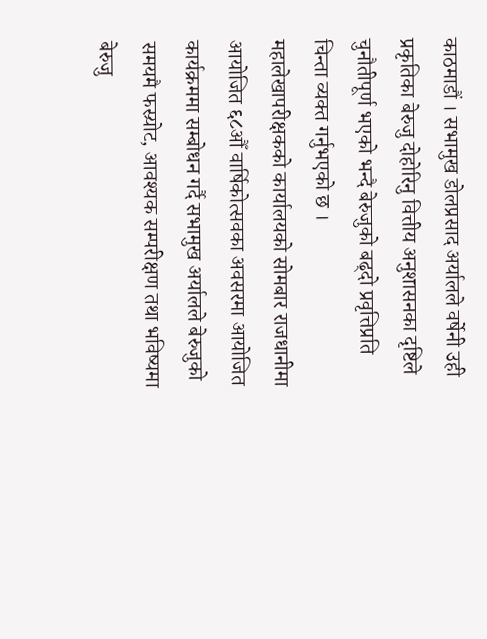काठमाडौं । सभामुख डोलप्रसाद अर्यालले वर्षेनी उही प्रकृतिका बेरुजु दोहोरिनु वित्तीय अनुशासनका दृष्टिले चुनौतीपूर्ण भएको भन्दै बेरुजुको बढ्दो प्रवृत्तिप्रति चिन्ता व्यक्त गर्नुभएको छ ।
महालेखापरीक्षकको कार्यालयको सोमबार राजधानीमा आयोजित ६८औँ वार्षिकोत्सवका अवसरमा आयोजित कार्यक्रममा सम्बोधन गर्दै सभामुख अर्यालले बेरुजुको समयमै फस्र्योट, आवश्यक सम्परीक्षण तथा भविष्यमा बेरुजु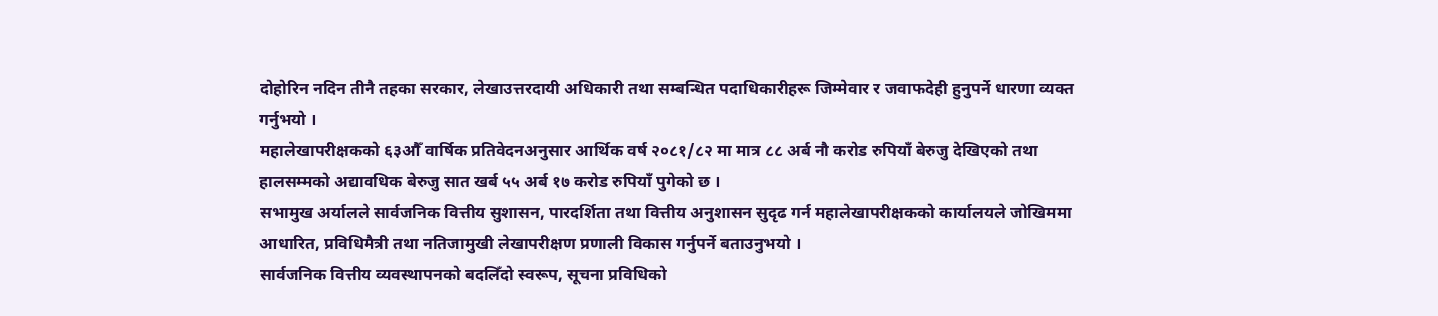दोहोरिन नदिन तीनै तहका सरकार, लेखाउत्तरदायी अधिकारी तथा सम्बन्धित पदाधिकारीहरू जिम्मेवार र जवाफदेही हुनुपर्ने धारणा व्यक्त गर्नुभयो ।
महालेखापरीक्षकको ६३औँ वार्षिक प्रतिवेदनअनुसार आर्थिक वर्ष २०८१/८२ मा मात्र ८८ अर्ब नौ करोड रुपियाँ बेरुजु देखिएको तथा हालसम्मको अद्यावधिक बेरुजु सात खर्ब ५५ अर्ब १७ करोड रुपियाँ पुगेको छ ।
सभामुख अर्यालले सार्वजनिक वित्तीय सुशासन, पारदर्शिता तथा वित्तीय अनुशासन सुदृढ गर्न महालेखापरीक्षकको कार्यालयले जोखिममा आधारित, प्रविधिमैत्री तथा नतिजामुखी लेखापरीक्षण प्रणाली विकास गर्नुपर्ने बताउनुभयो ।
सार्वजनिक वित्तीय व्यवस्थापनको बदलिँदो स्वरूप, सूचना प्रविधिको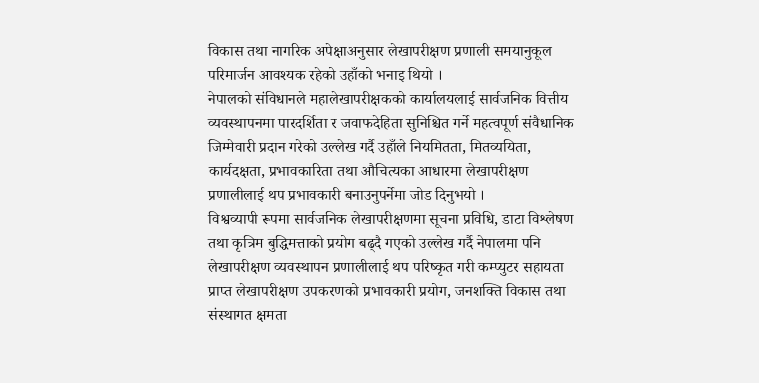विकास तथा नागरिक अपेक्षाअनुसार लेखापरीक्षण प्रणाली समयानुकूल परिमार्जन आवश्यक रहेको उहाँको भनाइ थियो ।
नेपालको संविधानले महालेखापरीक्षकको कार्यालयलाई सार्वजनिक वित्तीय व्यवस्थापनमा पारदर्शिता र जवाफदेहिता सुनिश्चित गर्ने महत्वपूर्ण संवैधानिक जिम्मेवारी प्रदान गरेको उल्लेख गर्दै उहाँले नियमितता, मितव्ययिता, कार्यदक्षता, प्रभावकारिता तथा औचित्यका आधारमा लेखापरीक्षण प्रणालीलाई थप प्रभावकारी बनाउनुपर्नेमा जोड दिनुभयो ।
विश्वव्यापी रूपमा सार्वजनिक लेखापरीक्षणमा सूचना प्रविधि, डाटा विश्लेषण तथा कृत्रिम बुद्धिमत्ताको प्रयोग बढ्दै गएको उल्लेख गर्दै नेपालमा पनि लेखापरीक्षण व्यवस्थापन प्रणालीलाई थप परिष्कृत गरी कम्प्युटर सहायता प्राप्त लेखापरीक्षण उपकरणको प्रभावकारी प्रयोग, जनशक्ति विकास तथा संस्थागत क्षमता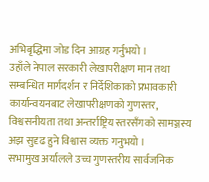अभिबृद्धिमा जोड दिन आग्रह गर्नुभयो ।
उहाँले नेपाल सरकारी लेखापरीक्षण मान तथा सम्बन्धित मार्गदर्शन र निर्देशिकाको प्रभावकारी कार्यान्वयनबाट लेखापरीक्षणको गुणस्तर, विश्वसनीयता तथा अन्तर्राष्ट्रिय स्तरसँगको सामञ्जस्य अझ सुदृढ हुने विश्वास व्यक्त गनुभयो ।
सभामुख अर्यालले उच्च गुणस्तरीय सार्वजनिक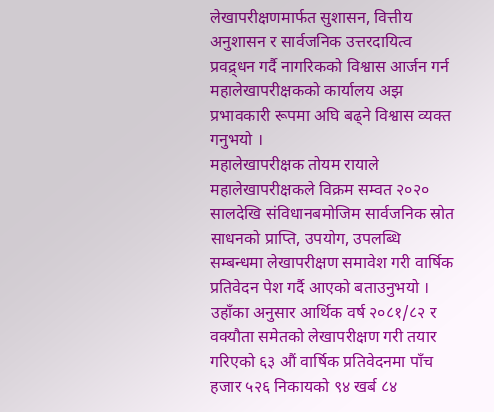लेखापरीक्षणमार्फत सुशासन, वित्तीय अनुशासन र सार्वजनिक उत्तरदायित्व प्रवद्र्धन गर्दै नागरिकको विश्वास आर्जन गर्न महालेखापरीक्षकको कार्यालय अझ प्रभावकारी रूपमा अघि बढ्ने विश्वास व्यक्त गनुभयो ।
महालेखापरीक्षक तोयम रायाले महालेखापरीक्षकले विक्रम सम्वत २०२० सालदेखि संविधानबमोजिम सार्वजनिक स्रोत साधनको प्राप्ति, उपयोग, उपलब्धि सम्बन्धमा लेखापरीक्षण समावेश गरी वार्षिक प्रतिवेदन पेश गर्दै आएको बताउनुभयो ।
उहाँका अनुसार आर्थिक वर्ष २०८१/८२ र वक्यौता समेतको लेखापरीक्षण गरी तयार गरिएको ६३ औं वार्षिक प्रतिवेदनमा पाँच हजार ५२६ निकायको ९४ खर्ब ८४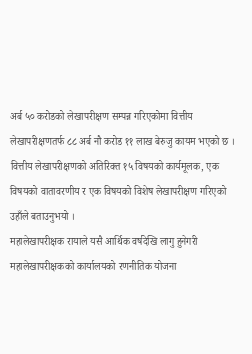अर्ब ५० करोडको लेखापरीक्षण सम्पन्न गरिएकोमा वित्तीय लेखापरीक्षणतर्फ ८८ अर्ब नौ करोड ११ लाख बेरुजु कायम भएको छ । वित्तीय लेखापरीक्षणको अतिरिक्त १५ विषयको कार्यमूलक, एक विषयको वातावरणीय र एक विषयको विशेष लेखापरीक्षण गरिएको उहाँले बताउनुभयो ।
महालेखापरीक्षक रायाले यसै आर्थिक वर्षदेखि लागु हुनेगरी महालेखापरीक्षकको कार्यालयको रणनीतिक योजना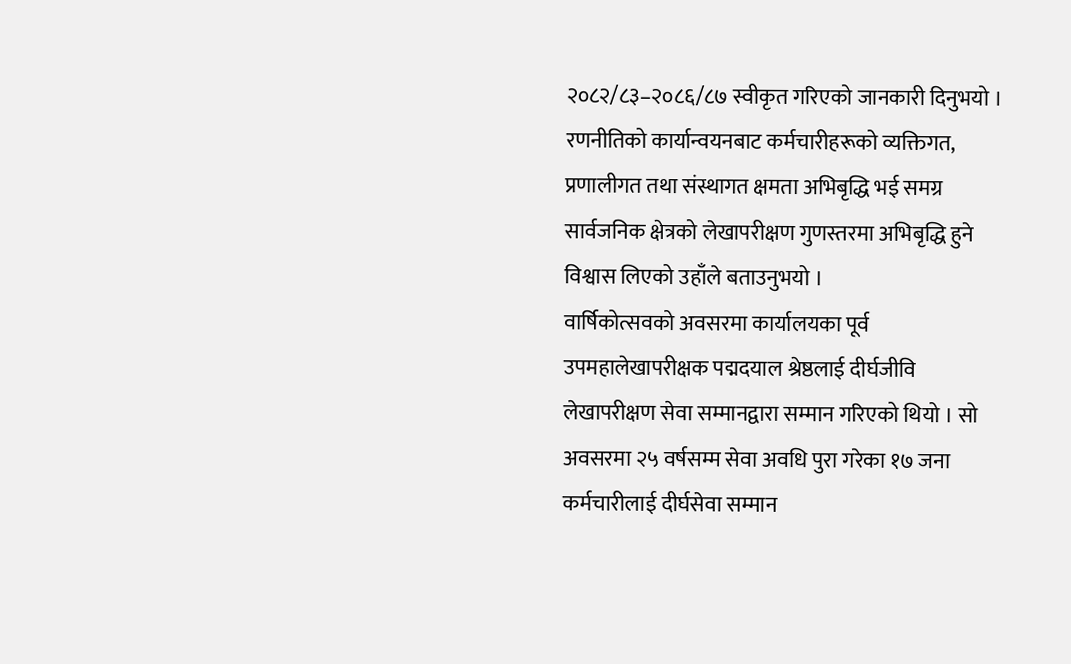२०८२/८३–२०८६/८७ स्वीकृत गरिएको जानकारी दिनुभयो । रणनीतिको कार्यान्वयनबाट कर्मचारीहरूको व्यक्तिगत, प्रणालीगत तथा संस्थागत क्षमता अभिबृद्धि भई समग्र सार्वजनिक क्षेत्रको लेखापरीक्षण गुणस्तरमा अभिबृद्धि हुने विश्वास लिएको उहाँले बताउनुभयो ।
वार्षिकोत्सवको अवसरमा कार्यालयका पूर्व उपमहालेखापरीक्षक पद्मदयाल श्रेष्ठलाई दीर्घजीवि लेखापरीक्षण सेवा सम्मानद्वारा सम्मान गरिएको थियो । सो अवसरमा २५ वर्षसम्म सेवा अवधि पुरा गरेका १७ जना कर्मचारीलाई दीर्घसेवा सम्मान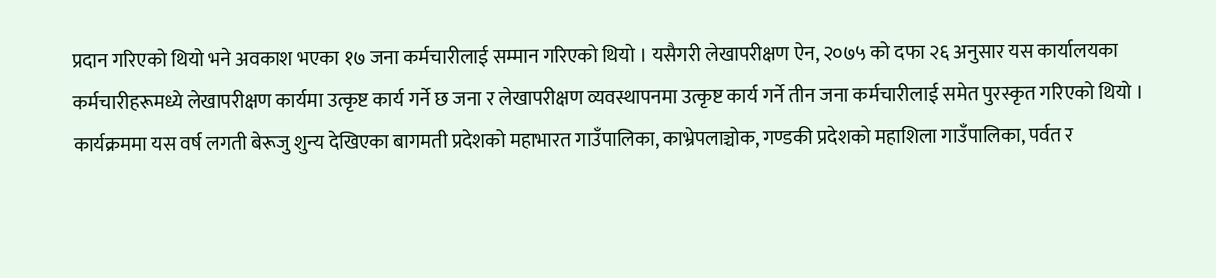प्रदान गरिएको थियो भने अवकाश भएका १७ जना कर्मचारीलाई सम्मान गरिएको थियो । यसैगरी लेखापरीक्षण ऐन, २०७५ को दफा २६ अनुसार यस कार्यालयका कर्मचारीहरूमध्ये लेखापरीक्षण कार्यमा उत्कृष्ट कार्य गर्ने छ जना र लेखापरीक्षण व्यवस्थापनमा उत्कृष्ट कार्य गर्ने तीन जना कर्मचारीलाई समेत पुरस्कृत गरिएको थियो ।
कार्यक्रममा यस वर्ष लगती बेरूजु शुन्य देखिएका बागमती प्रदेशको महाभारत गाउँपालिका, काभ्रेपलाञ्चोक, गण्डकी प्रदेशको महाशिला गाउँपालिका, पर्वत र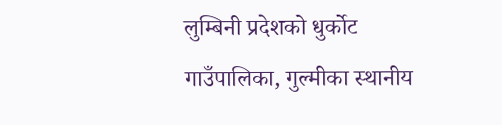लुम्बिनी प्रदेशको धुर्कोट गाउँपालिका, गुल्मीका स्थानीय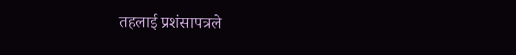तहलाई प्रशंसापत्रले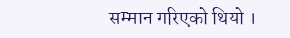सम्मान गरिएको थियो ।